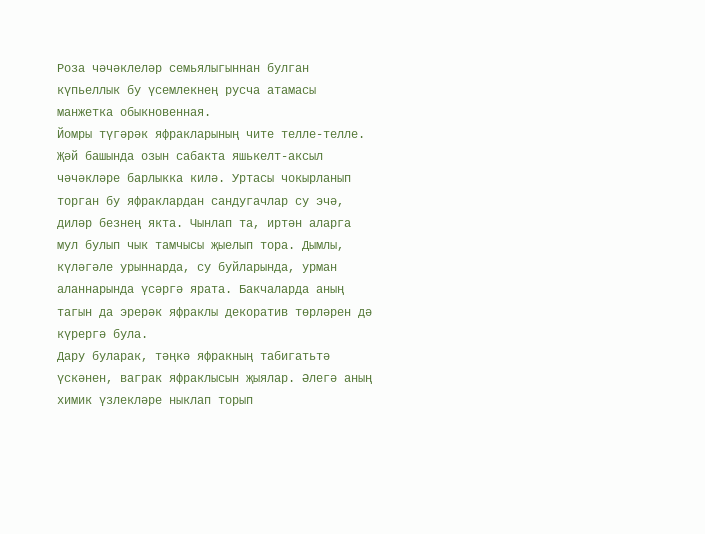Роза чәчәклеләр семьялыгыннан булган күпьеллык бу үсемлекнең русча атамасы манжетка обыкновенная.
Йомры түгәрәк яфракларының чите телле-телле. Җәй башында озын сабакта яшькелт-аксыл чәчәкләре барлыкка килә. Уртасы чокырланып торган бу яфраклардан сандугачлар су эчә, диләр безнең якта. Чынлап та, иртән аларга мул булып чык тамчысы җыелып тора. Дымлы, күләгәле урыннарда, су буйларында, урман аланнарында үсәргә ярата. Бакчаларда аның тагын да эрерәк яфраклы декоратив төрләрен дә күрергә була.
Дару буларак, тәңкә яфракның табигатьтә үскәнен, ваграк яфраклысын җыялар. Әлегә аның химик үзлекләре ныклап торып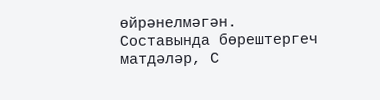өйрәнелмәгән. Составында бөрештергеч матдәләр, С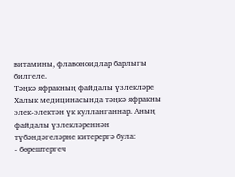витамины, флавоноидлар барлыгы билгеле.
Тәңкә яфракның файдалы үзлекләре
Халык медицинасында тәңкә яфракны элек-электән үк кулланганнар. Аның файдалы үзлекләреннән түбәндәгеләрне китерергә була:
- бөрештергеч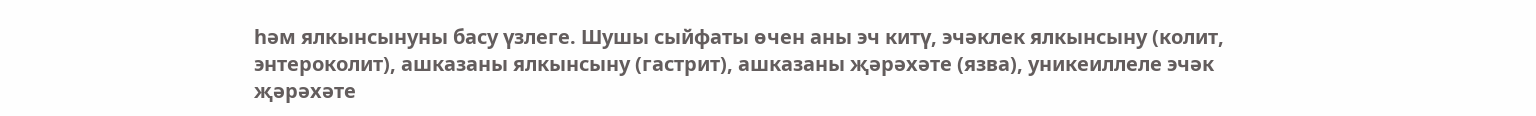һәм ялкынсынуны басу үзлеге. Шушы сыйфаты өчен аны эч китү, эчәклек ялкынсыну (колит, энтероколит), ашказаны ялкынсыну (гастрит), ашказаны җәрәхәте (язва), уникеиллеле эчәк җәрәхәте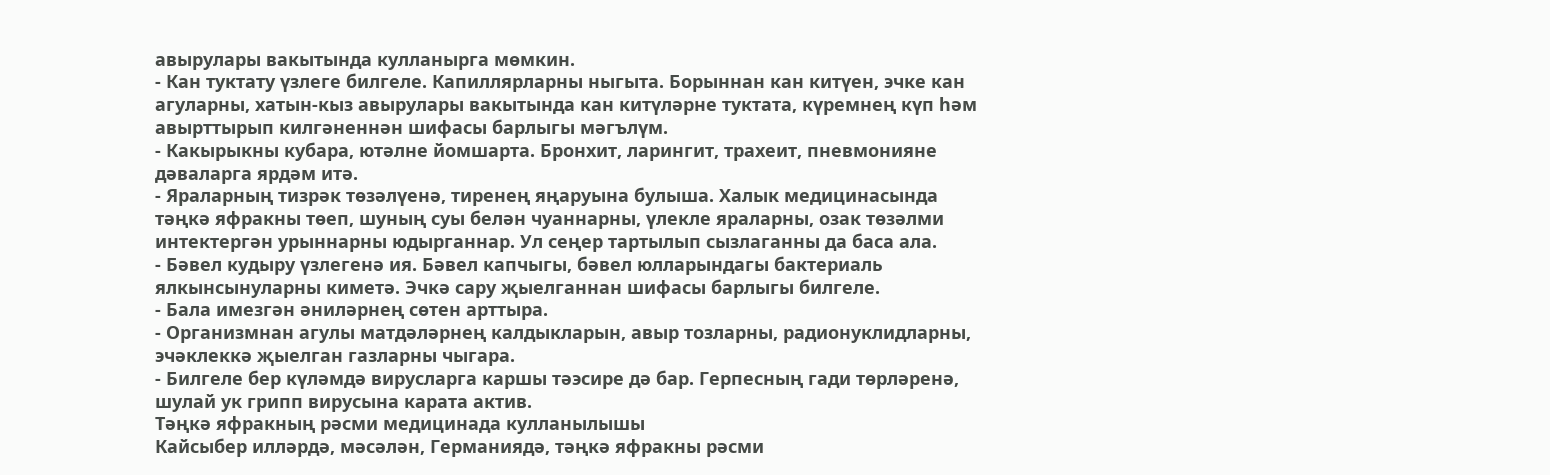авырулары вакытында кулланырга мөмкин.
- Кан туктату үзлеге билгеле. Капиллярларны ныгыта. Борыннан кан китүен, эчке кан агуларны, хатын-кыз авырулары вакытында кан китүләрне туктата, күремнең күп һәм авырттырып килгәненнән шифасы барлыгы мәгълүм.
- Какырыкны кубара, ютәлне йомшарта. Бронхит, ларингит, трахеит, пневмонияне дәваларга ярдәм итә.
- Яраларның тизрәк төзәлүенә, тиренең яңаруына булыша. Халык медицинасында тәңкә яфракны төеп, шуның суы белән чуаннарны, үлекле яраларны, озак төзәлми интектергән урыннарны юдырганнар. Ул сеңер тартылып сызлаганны да баса ала.
- Бәвел кудыру үзлегенә ия. Бәвел капчыгы, бәвел юлларындагы бактериаль ялкынсынуларны киметә. Эчкә сару җыелганнан шифасы барлыгы билгеле.
- Бала имезгән әниләрнең сөтен арттыра.
- Организмнан агулы матдәләрнең калдыкларын, авыр тозларны, радионуклидларны, эчәклеккә җыелган газларны чыгара.
- Билгеле бер күләмдә вирусларга каршы тәэсире дә бар. Герпесның гади төрләренә, шулай ук грипп вирусына карата актив.
Тәңкә яфракның рәсми медицинада кулланылышы
Кайсыбер илләрдә, мәсәлән, Германиядә, тәңкә яфракны рәсми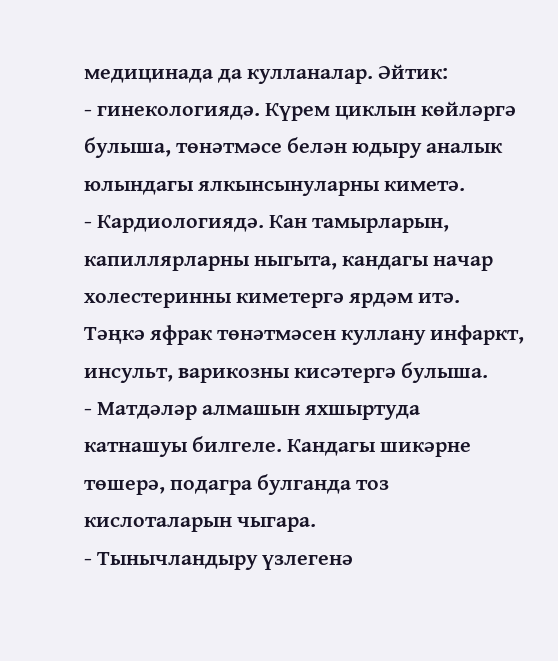медицинада да кулланалар. Әйтик:
- гинекологиядә. Күрем циклын көйләргә булыша, төнәтмәсе белән юдыру аналык юлындагы ялкынсынуларны киметә.
- Кардиологиядә. Кан тамырларын, капиллярларны ныгыта, кандагы начар холестеринны киметергә ярдәм итә. Тәңкә яфрак төнәтмәсен куллану инфаркт, инсульт, варикозны кисәтергә булыша.
- Матдәләр алмашын яхшыртуда катнашуы билгеле. Кандагы шикәрне төшерә, подагра булганда тоз кислоталарын чыгара.
- Тынычландыру үзлегенә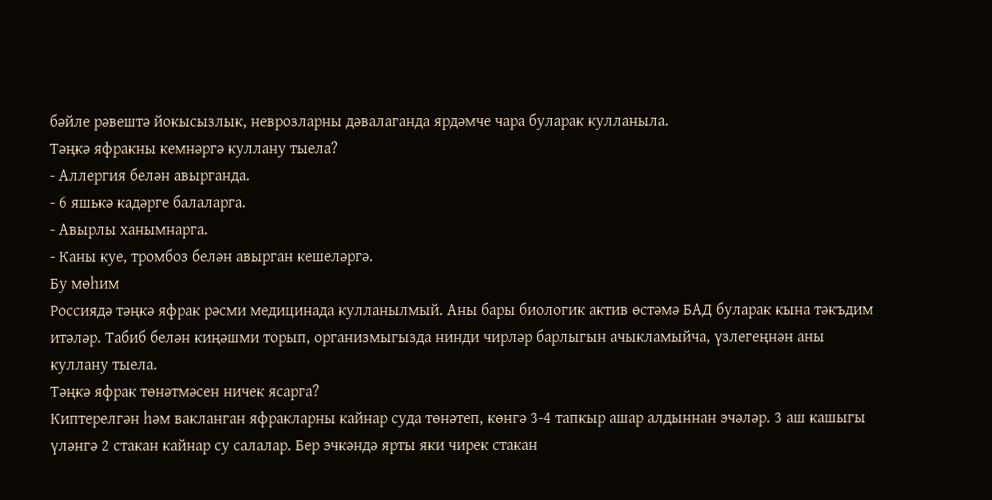бәйле рәвештә йокысызлык, неврозларны дәвалаганда ярдәмче чара буларак кулланыла.
Тәңкә яфракны кемнәргә куллану тыела?
- Аллергия белән авырганда.
- 6 яшькә кадәрге балаларга.
- Авырлы ханымнарга.
- Каны куе, тромбоз белән авырган кешеләргә.
Бу мөһим
Россиядә тәңкә яфрак рәсми медицинада кулланылмый. Аны бары биологик актив өстәмә БАД буларак кына тәкъдим итәләр. Табиб белән киңәшми торып, организмыгызда нинди чирләр барлыгын ачыкламыйча, үзлегеңнән аны куллану тыела.
Тәңкә яфрак төнәтмәсен ничек ясарга?
Киптерелгән һәм вакланган яфракларны кайнар суда төнәтеп, көнгә 3-4 тапкыр ашар алдыннан эчәләр. 3 аш кашыгы үләнгә 2 стакан кайнар су салалар. Бер эчкәндә ярты яки чирек стакан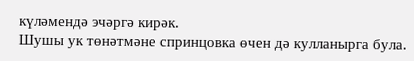күләмендә эчәргә кирәк.
Шушы ук төнәтмәне спринцовка өчен дә кулланырга була.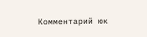Комментарий юк